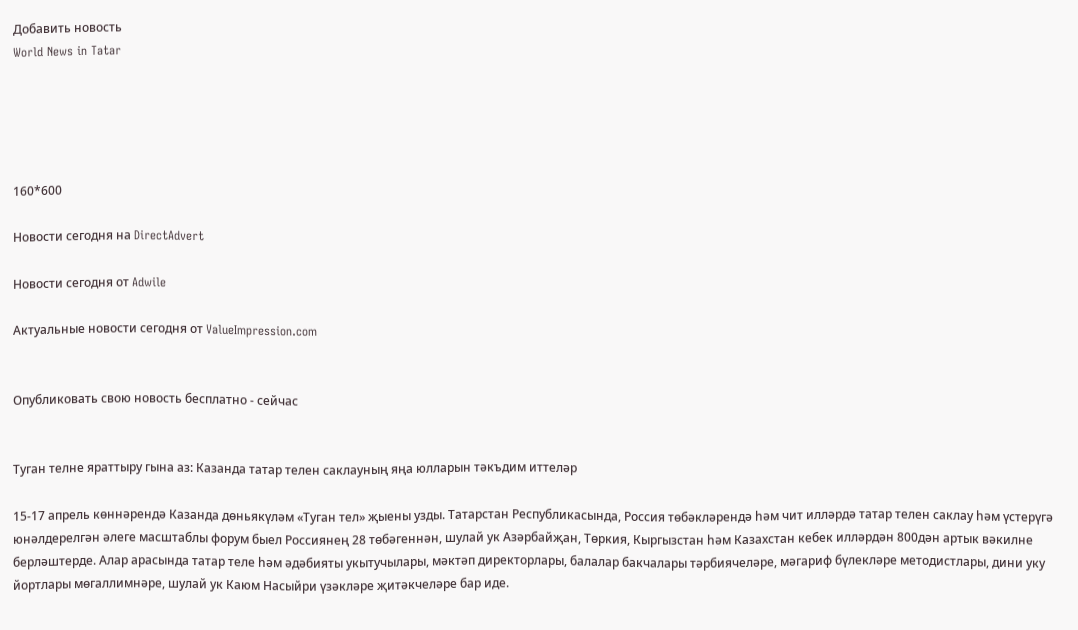Добавить новость
World News in Tatar





160*600

Новости сегодня на DirectAdvert

Новости сегодня от Adwile

Актуальные новости сегодня от ValueImpression.com


Опубликовать свою новость бесплатно - сейчас


Туган телне яраттыру гына аз: Казанда татар телен саклауның яңа юлларын тәкъдим иттеләр

15-17 апрель көннәрендә Казанда дөньякүләм «Туган тел» җыены узды. Татарстан Республикасында, Россия төбәкләрендә һәм чит илләрдә татар телен саклау һәм үстерүгә юнәлдерелгән әлеге масштаблы форум быел Россиянең 28 төбәгеннән, шулай ук Азәрбайҗан, Төркия, Кыргызстан һәм Казахстан кебек илләрдән 800дән артык вәкилне берләштерде. Алар арасында татар теле һәм әдәбияты укытучылары, мәктәп директорлары, балалар бакчалары тәрбиячеләре, мәгариф бүлекләре методистлары, дини уку йортлары мөгаллимнәре, шулай ук Каюм Насыйри үзәкләре җитәкчеләре бар иде.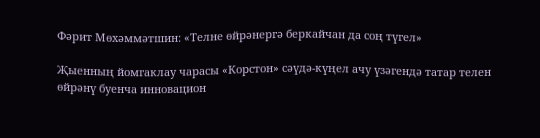Фәрит Мөхәммәтшин: «Телне өйрәнергә беркайчан да соң түгел»

Җыенның йомгаклау чарасы «Корстон» сәүдә-күңел ачу үзәгендә татар телен өйрәнү буенча инновацион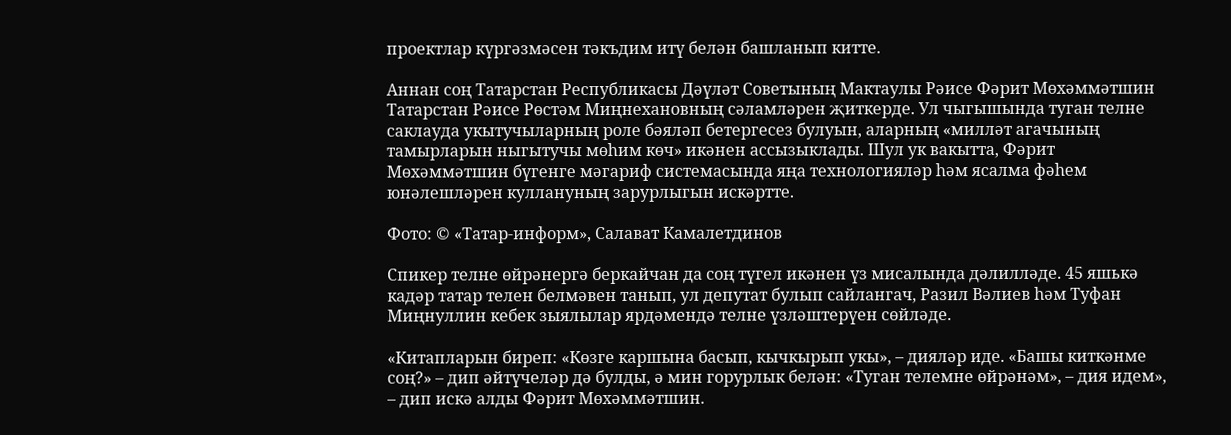проектлар күргәзмәсен тәкъдим итү белән башланып китте.

Аннан соң Татарстан Республикасы Дәүләт Советының Мактаулы Рәисе Фәрит Мөхәммәтшин Татарстан Рәисе Рөстәм Миңнехановның сәламләрен җиткерде. Ул чыгышында туган телне саклауда укытучыларның роле бәяләп бетергесез булуын, аларның «милләт агачының тамырларын ныгытучы мөһим көч» икәнен ассызыклады. Шул ук вакытта, Фәрит Мөхәммәтшин бүгенге мәгариф системасында яңа технологияләр һәм ясалма фәһем юнәлешләрен куллануның зарурлыгын искәртте.

Фото: © «Татар-информ», Салават Камалетдинов

Спикер телне өйрәнергә беркайчан да соң түгел икәнен үз мисалында дәлилләде. 45 яшькә кадәр татар телен белмәвен танып, ул депутат булып сайлангач, Разил Вәлиев һәм Туфан Миңнуллин кебек зыялылар ярдәмендә телне үзләштерүен сөйләде.

«Китапларын биреп: «Көзге каршына басып, кычкырып укы», – дияләр иде. «Башы киткәнме соң?» – дип әйтүчеләр дә булды, ә мин горурлык белән: «Туган телемне өйрәнәм», – дия идем», – дип искә алды Фәрит Мөхәммәтшин.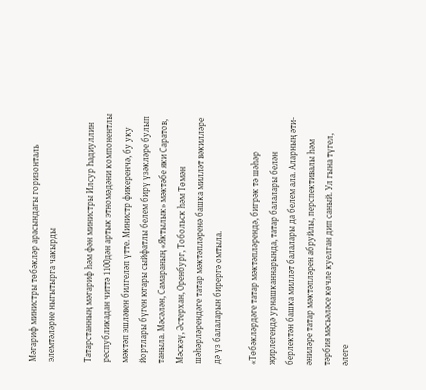Мәгариф министры төбәкләр арасындагы горизонталь элемтәләрне ныгытырга чакырды

Татарстанның мәгариф һәм фән министры Илсур Һадиуллин республикадан читтә 1100дән артык этномәдәни компонентлы мәктәп эшләвен билгеләп үтте. Министр фикеренчә, бу уку йортлары бүген югары сыйфатлы белем бирү үзәкләре булып таныла. Мәсәлән, Самараның «Яктылык» мәктәбе яки Саратов, Мәскәү, Әстерхан, Оренбург, Тобольск һәм Төмән шәһәрләрендәге татар мәктәпләренә башка милләт вәкилләре дә үз балаларын бирергә омтыла.

«Төбәкләрдәге татар мәктәпләрендә, бигрәк тә шәһәр җирлегендә урнашканнарында, татар балалары белән берлектән башка милләт балалары да белем ала. Аларның әти-әниләре татар мәктәпләрен абруйлы, перспективалы һәм тәрбия мәсьәләсе көчле куелган дип саный. Ул гына түгел, әлеге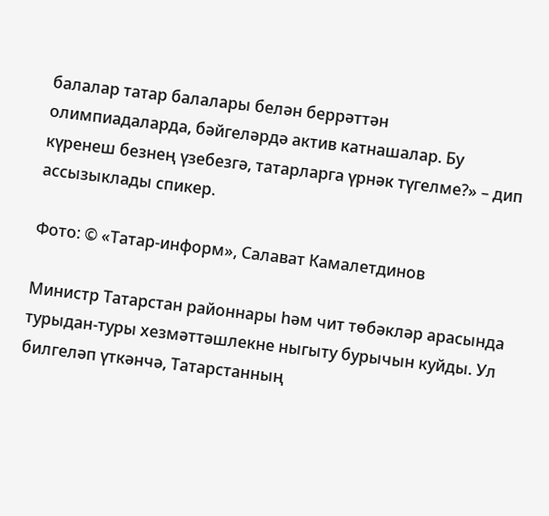балалар татар балалары белән беррәттән олимпиадаларда, бәйгеләрдә актив катнашалар. Бу күренеш безнең үзебезгә, татарларга үрнәк түгелме?» – дип ассызыклады спикер.

Фото: © «Татар-информ», Салават Камалетдинов

Министр Татарстан районнары һәм чит төбәкләр арасында турыдан-туры хезмәттәшлекне ныгыту бурычын куйды. Ул билгеләп үткәнчә, Татарстанның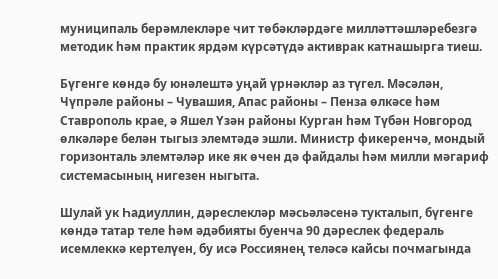муниципаль берәмлекләре чит төбәкләрдәге милләттәшләребезгә методик һәм практик ярдәм күрсәтүдә активрак катнашырга тиеш.

Бүгенге көндә бу юнәлештә уңай үрнәкләр аз түгел. Мәсәлән, Чүпрәле районы – Чувашия, Апас районы – Пенза өлкәсе һәм Ставрополь крае, ә Яшел Үзән районы Курган һәм Түбән Новгород өлкәләре белән тыгыз элемтәдә эшли. Министр фикеренчә, мондый горизонталь элемтәләр ике як өчен дә файдалы һәм милли мәгариф системасының нигезен ныгыта.

Шулай ук Һадиуллин, дәреслекләр мәсьәләсенә тукталып, бүгенге көндә татар теле һәм әдәбияты буенча 90 дәреслек федераль исемлеккә кертелүен, бу исә Россиянең теләсә кайсы почмагында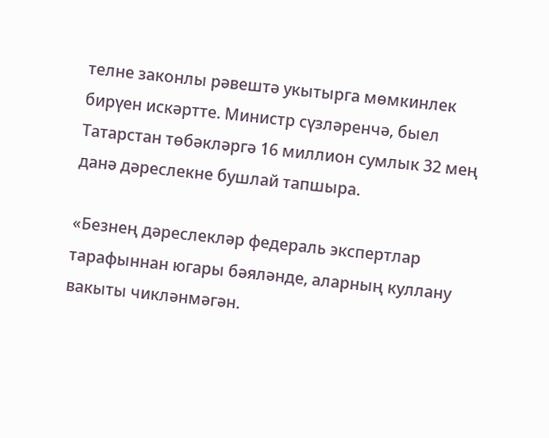телне законлы рәвештә укытырга мөмкинлек бирүен искәртте. Министр сүзләренчә, быел Татарстан төбәкләргә 16 миллион сумлык 32 мең данә дәреслекне бушлай тапшыра.

«Безнең дәреслекләр федераль экспертлар тарафыннан югары бәяләнде, аларның куллану вакыты чикләнмәгән.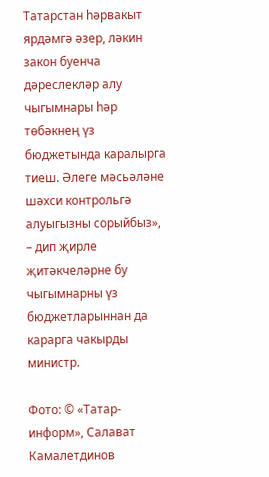Татарстан һәрвакыт ярдәмгә әзер, ләкин закон буенча дәреслекләр алу чыгымнары һәр төбәкнең үз бюджетында каралырга тиеш. Әлеге мәсьәләне шәхси контрольгә алуыгызны сорыйбыз», – дип җирле җитәкчеләрне бу чыгымнарны үз бюджетларыннан да карарга чакырды министр.

Фото: © «Татар-информ», Салават Камалетдинов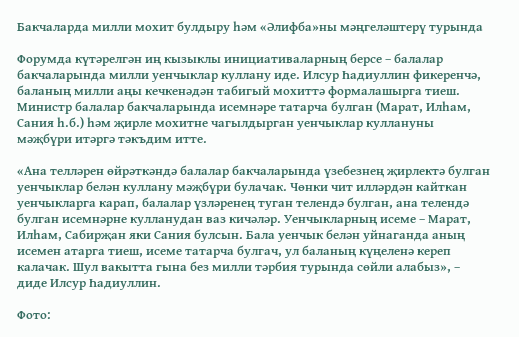Бакчаларда милли мохит булдыру һәм «Әлифба»ны мәңгеләштерү турында

Форумда күтәрелгән иң кызыклы инициативаларның берсе – балалар бакчаларында милли уенчыклар куллану иде. Илсур Һадиуллин фикеренчә, баланың милли аңы кечкенәдән табигый мохиттә формалашырга тиеш. Министр балалар бакчаларында исемнәре татарча булган (Марат, Илһам, Сания һ.б.) һәм җирле мохитне чагылдырган уенчыклар куллануны мәҗбүри итәргә тәкъдим итте.

«Ана телләрен өйрәткәндә балалар бакчаларында үзебезнең җирлектә булган уенчыклар белән куллану мәҗбүри булачак. Чөнки чит илләрдән кайткан уенчыкларга карап, балалар үзләренең туган телендә булган, ана телендә булган исемнәрне кулланудан ваз кичәләр. Уенчыкларның исеме – Марат, Илһам, Сабирҗан яки Сания булсын. Бала уенчык белән уйнаганда аның исемен атарга тиеш, исеме татарча булгач, ул баланың күңеленә кереп калачак. Шул вакытта гына без милли тәрбия турында сөйли алабыз», – диде Илсур Һадиуллин.

Фото: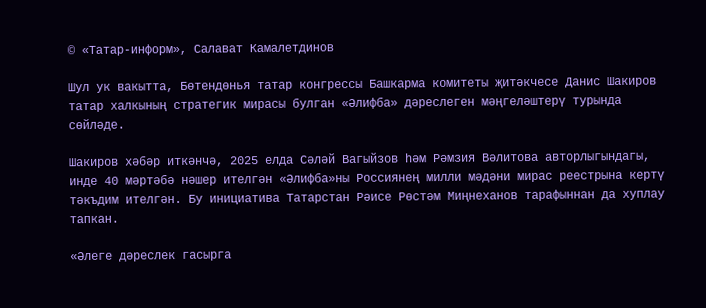© «Татар-информ», Салават Камалетдинов

Шул ук вакытта, Бөтендөнья татар конгрессы Башкарма комитеты җитәкчесе Данис Шакиров татар халкының стратегик мирасы булган «Әлифба» дәреслеген мәңгеләштерү турында сөйләде.

Шакиров хәбәр иткәнчә, 2025 елда Сәләй Вагыйзов һәм Рәмзия Вәлитова авторлыгындагы, инде 40 мәртәбә нәшер ителгән «Әлифба»ны Россиянең милли мәдәни мирас реестрына кертү тәкъдим ителгән. Бу инициатива Татарстан Рәисе Рөстәм Миңнеханов тарафыннан да хуплау тапкан.

«Әлеге дәреслек гасырга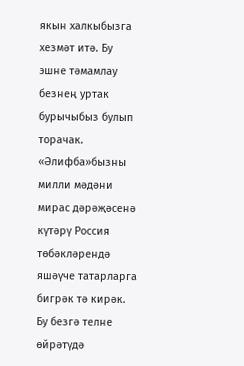якын халкыбызга хезмәт итә. Бу эшне тәмамлау безнең уртак бурычыбыз булып торачак. «Әлифба»бызны милли мәдәни мирас дәрәҗәсенә күтәрү Россия төбәкләрендә яшәүче татарларга бигрәк тә кирәк. Бу безгә телне өйрәтүдә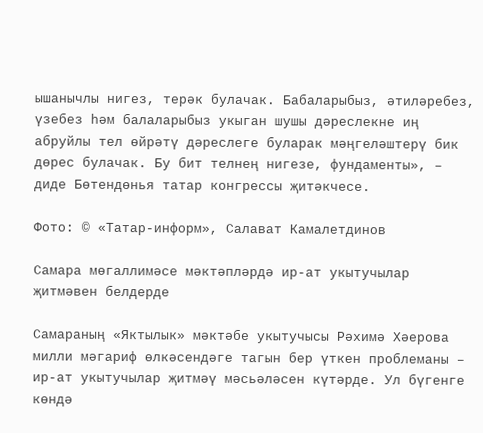ышанычлы нигез, терәк булачак. Бабаларыбыз, әтиләребез, үзебез һәм балаларыбыз укыган шушы дәреслекне иң абруйлы тел өйрәтү дәреслеге буларак мәңгеләштерү бик дөрес булачак. Бу бит телнең нигезе, фундаменты», – диде Бөтендөнья татар конгрессы җитәкчесе.

Фото: © «Татар-информ», Салават Камалетдинов

Самара мөгаллимәсе мәктәпләрдә ир-ат укытучылар җитмәвен белдерде

Самараның «Яктылык» мәктәбе укытучысы Рәхимә Хәерова милли мәгариф өлкәсендәге тагын бер үткен проблеманы – ир-ат укытучылар җитмәү мәсьәләсен күтәрде. Ул бүгенге көндә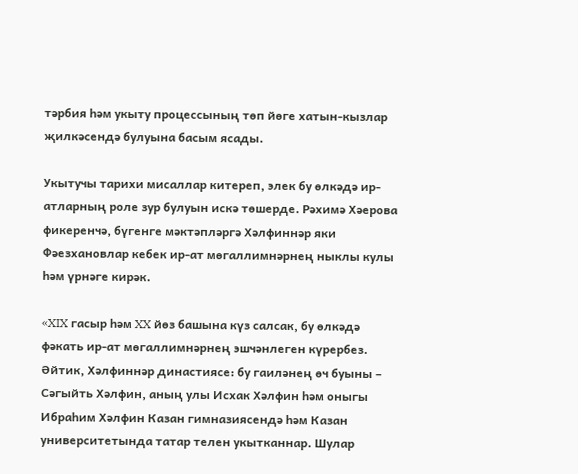тәрбия һәм укыту процессының төп йөге хатын-кызлар җилкәсендә булуына басым ясады.

Укытучы тарихи мисаллар китереп, элек бу өлкәдә ир-атларның роле зур булуын искә төшерде. Рәхимә Хәерова фикеренчә, бүгенге мәктәпләргә Хәлфиннәр яки Фәезхановлар кебек ир-ат мөгаллимнәрнең ныклы кулы һәм үрнәге кирәк.

«XIX гасыр һәм XX йөз башына күз салсак, бу өлкәдә фәкать ир-ат мөгаллимнәрнең эшчәнлеген күрербез. Әйтик, Хәлфиннәр династиясе: бу гаиләнең өч буыны – Сәгыйть Хәлфин, аның улы Исхак Хәлфин һәм оныгы Ибраһим Хәлфин Казан гимназиясендә һәм Казан университетында татар телен укытканнар. Шулар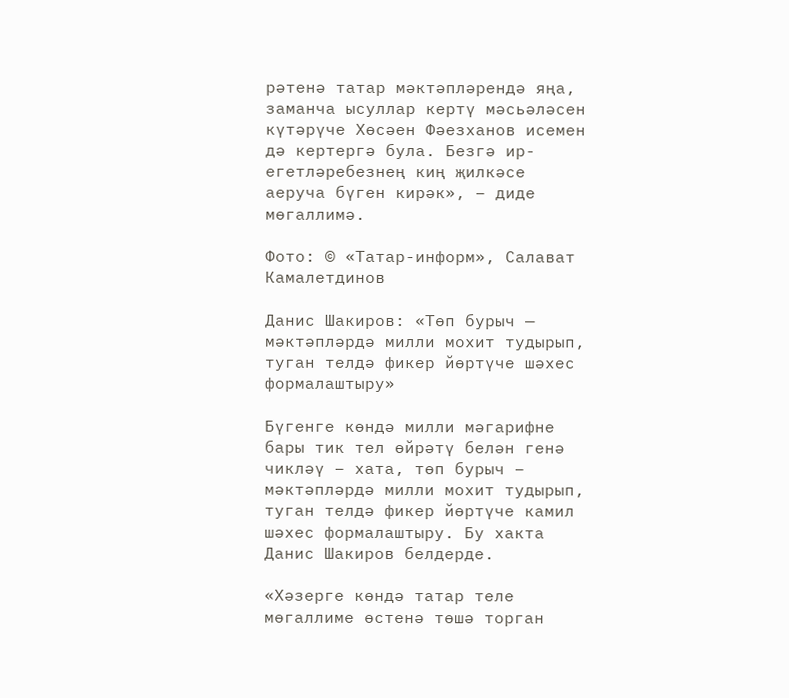рәтенә татар мәктәпләрендә яңа, заманча ысуллар кертү мәсьәләсен күтәрүче Хөсәен Фәезханов исемен дә кертергә була. Безгә ир-егетләребезнең киң җилкәсе аеруча бүген кирәк», – диде мөгаллимә.

Фото: © «Татар-информ», Салават Камалетдинов

Данис Шакиров: «Төп бурыч — мәктәпләрдә милли мохит тудырып, туган телдә фикер йөртүче шәхес формалаштыру»

Бүгенге көндә милли мәгарифне бары тик тел өйрәтү белән генә чикләү – хата, төп бурыч – мәктәпләрдә милли мохит тудырып, туган телдә фикер йөртүче камил шәхес формалаштыру. Бу хакта Данис Шакиров белдерде.

«Хәзерге көндә татар теле мөгаллиме өстенә төшә торган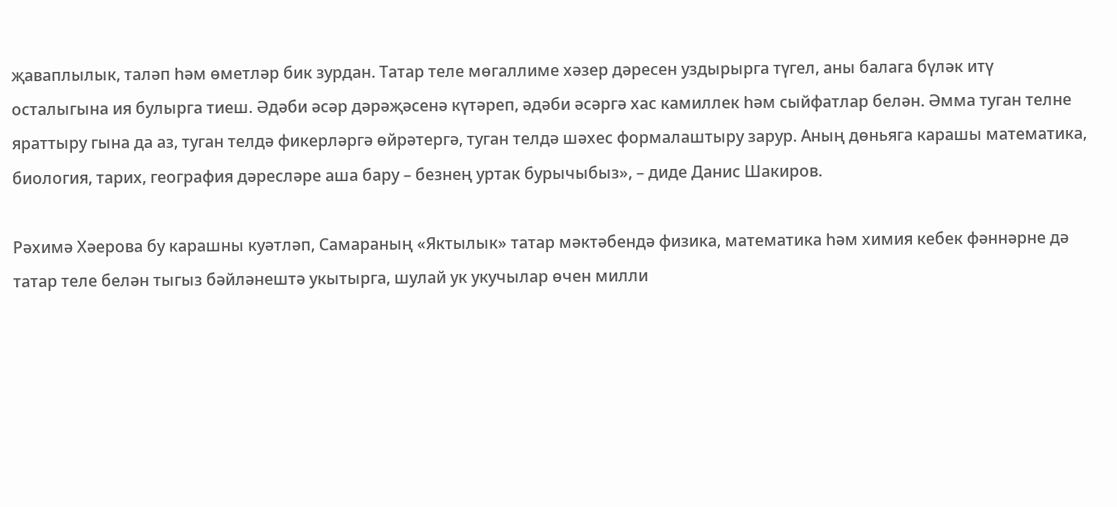җаваплылык, таләп һәм өметләр бик зурдан. Татар теле мөгаллиме хәзер дәресен уздырырга түгел, аны балага бүләк итү осталыгына ия булырга тиеш. Әдәби әсәр дәрәҗәсенә күтәреп, әдәби әсәргә хас камиллек һәм сыйфатлар белән. Әмма туган телне яраттыру гына да аз, туган телдә фикерләргә өйрәтергә, туган телдә шәхес формалаштыру зарур. Аның дөньяга карашы математика, биология, тарих, география дәресләре аша бару – безнең уртак бурычыбыз», – диде Данис Шакиров.

Рәхимә Хәерова бу карашны куәтләп, Самараның «Яктылык» татар мәктәбендә физика, математика һәм химия кебек фәннәрне дә татар теле белән тыгыз бәйләнештә укытырга, шулай ук укучылар өчен милли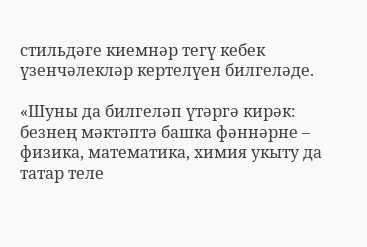стильдәге киемнәр тегү кебек үзенчәлекләр кертелүен билгеләде.

«Шуны да билгеләп үтәргә кирәк: безнең мәктәптә башка фәннәрне – физика, математика, химия укыту да татар теле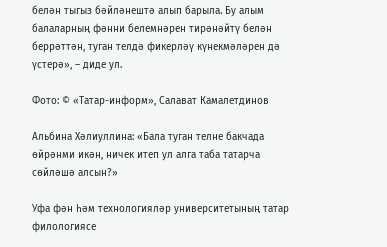белән тыгыз бәйләнештә алып барыла. Бу алым балаларның фәнни белемнәрен тирәнәйтү белән беррәттән, туган телдә фикерләү күнекмәләрен дә үстерә», – диде ул.

Фото: © «Татар-информ», Салават Камалетдинов

Альбина Хәлиуллина: «Бала туган телне бакчада өйрәнми икән, ничек итеп ул алга таба татарча сөйләшә алсын?»

Уфа фән һәм технологияләр университетының татар филологиясе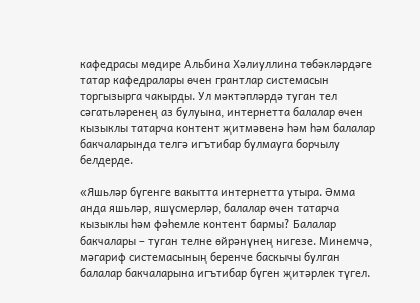кафедрасы мөдире Альбина Хәлиуллина төбәкләрдәге татар кафедралары өчен грантлар системасын торгызырга чакырды. Ул мәктәпләрдә туган тел сәгатьләренең аз булуына, интернетта балалар өчен кызыклы татарча контент җитмәвенә һәм һәм балалар бакчаларында телгә игътибар булмауга борчылу белдерде.

«Яшьләр бүгенге вакытта интернетта утыра. Әмма анда яшьләр, яшүсмерләр, балалар өчен татарча кызыклы һәм фәһемле контент бармы? Балалар бакчалары – туган телне өйрәнүнең нигезе. Минемчә, мәгариф системасының беренче баскычы булган балалар бакчаларына игътибар бүген җитәрлек түгел.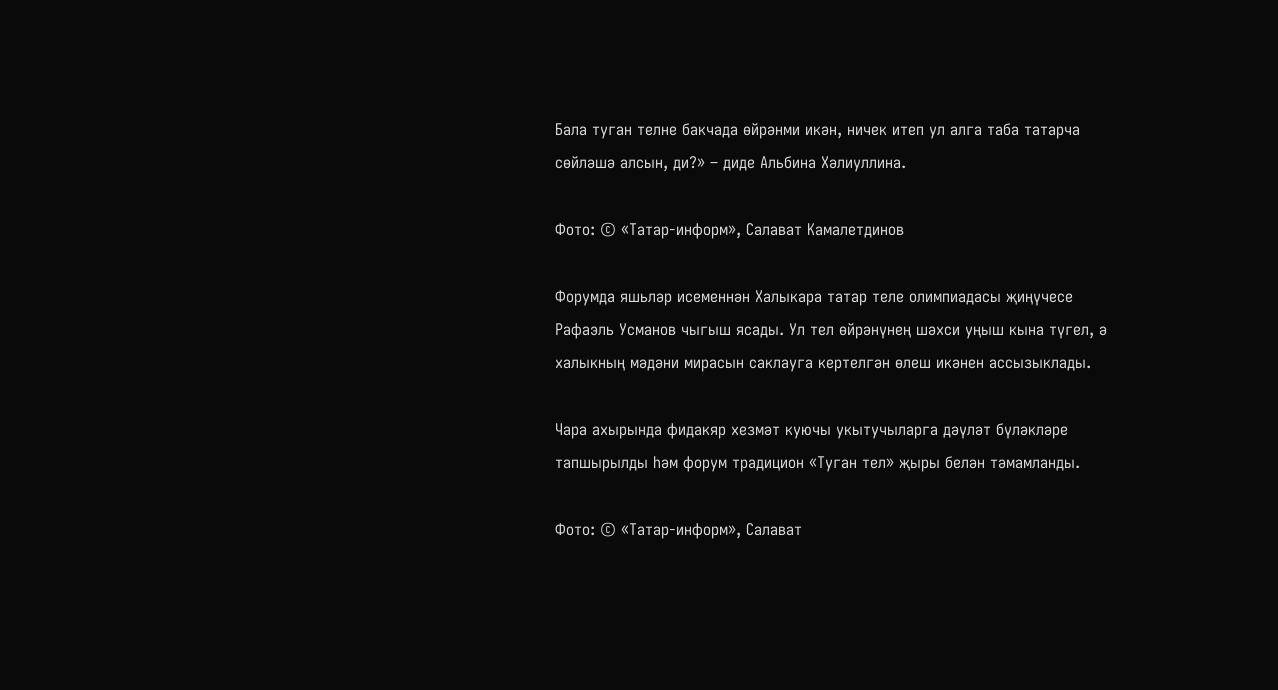Бала туган телне бакчада өйрәнми икән, ничек итеп ул алга таба татарча сөйләшә алсын, ди?» – диде Альбина Хәлиуллина.

Фото: © «Татар-информ», Салават Камалетдинов

Форумда яшьләр исеменнән Халыкара татар теле олимпиадасы җиңүчесе Рафаэль Усманов чыгыш ясады. Ул тел өйрәнүнең шәхси уңыш кына түгел, ә халыкның мәдәни мирасын саклауга кертелгән өлеш икәнен ассызыклады.

Чара ахырында фидакяр хезмәт куючы укытучыларга дәүләт бүләкләре тапшырылды һәм форум традицион «Туган тел» җыры белән тәмамланды.

Фото: © «Татар-информ», Салават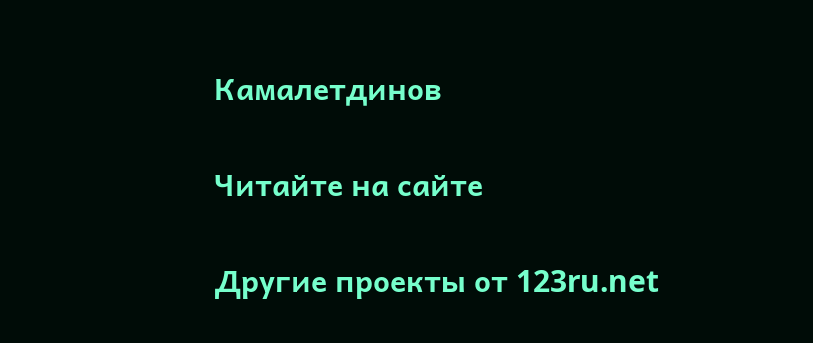Камалетдинов

Читайте на сайте

Другие проекты от 123ru.net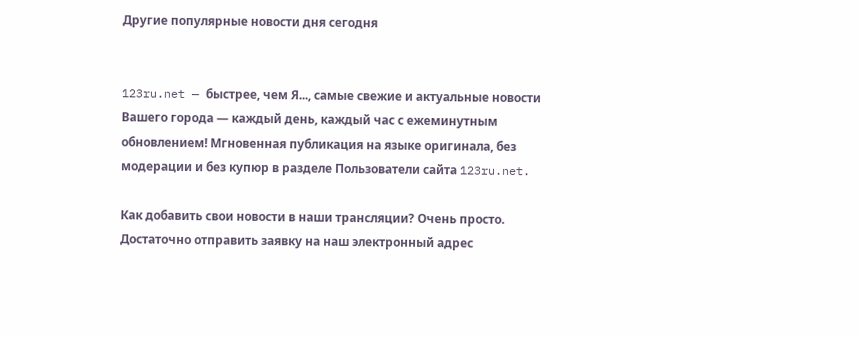Другие популярные новости дня сегодня


123ru.net — быстрее, чем Я..., самые свежие и актуальные новости Вашего города — каждый день, каждый час с ежеминутным обновлением! Мгновенная публикация на языке оригинала, без модерации и без купюр в разделе Пользователи сайта 123ru.net.

Как добавить свои новости в наши трансляции? Очень просто. Достаточно отправить заявку на наш электронный адрес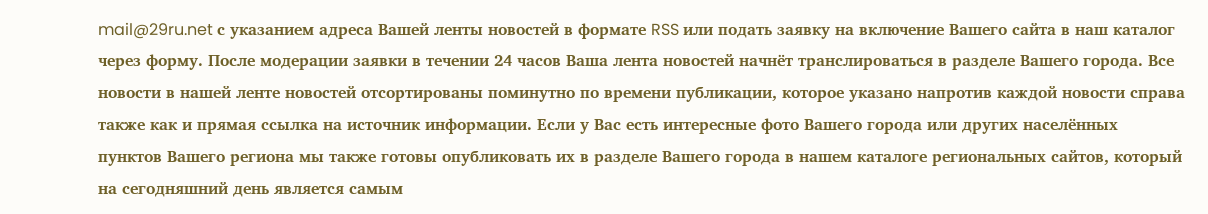mail@29ru.net с указанием адреса Вашей ленты новостей в формате RSS или подать заявку на включение Вашего сайта в наш каталог через форму. После модерации заявки в течении 24 часов Ваша лента новостей начнёт транслироваться в разделе Вашего города. Все новости в нашей ленте новостей отсортированы поминутно по времени публикации, которое указано напротив каждой новости справа также как и прямая ссылка на источник информации. Если у Вас есть интересные фото Вашего города или других населённых пунктов Вашего региона мы также готовы опубликовать их в разделе Вашего города в нашем каталоге региональных сайтов, который на сегодняшний день является самым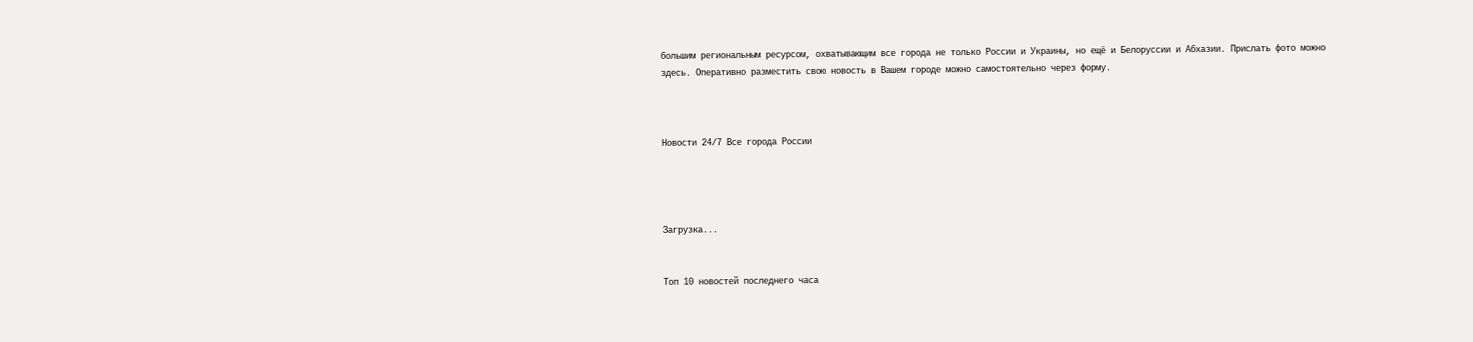большим региональным ресурсом, охватывающим все города не только России и Украины, но ещё и Белоруссии и Абхазии. Прислать фото можно здесь. Оперативно разместить свою новость в Вашем городе можно самостоятельно через форму.



Новости 24/7 Все города России




Загрузка...


Топ 10 новостей последнего часа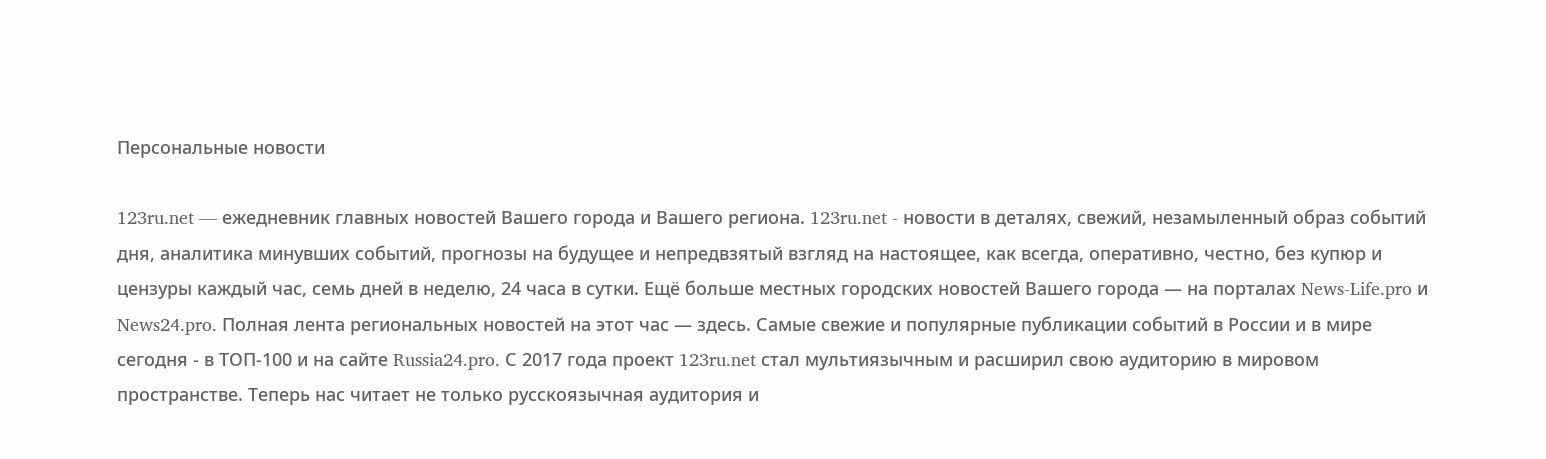Персональные новости

123ru.net — ежедневник главных новостей Вашего города и Вашего региона. 123ru.net - новости в деталях, свежий, незамыленный образ событий дня, аналитика минувших событий, прогнозы на будущее и непредвзятый взгляд на настоящее, как всегда, оперативно, честно, без купюр и цензуры каждый час, семь дней в неделю, 24 часа в сутки. Ещё больше местных городских новостей Вашего города — на порталах News-Life.pro и News24.pro. Полная лента региональных новостей на этот час — здесь. Самые свежие и популярные публикации событий в России и в мире сегодня - в ТОП-100 и на сайте Russia24.pro. С 2017 года проект 123ru.net стал мультиязычным и расширил свою аудиторию в мировом пространстве. Теперь нас читает не только русскоязычная аудитория и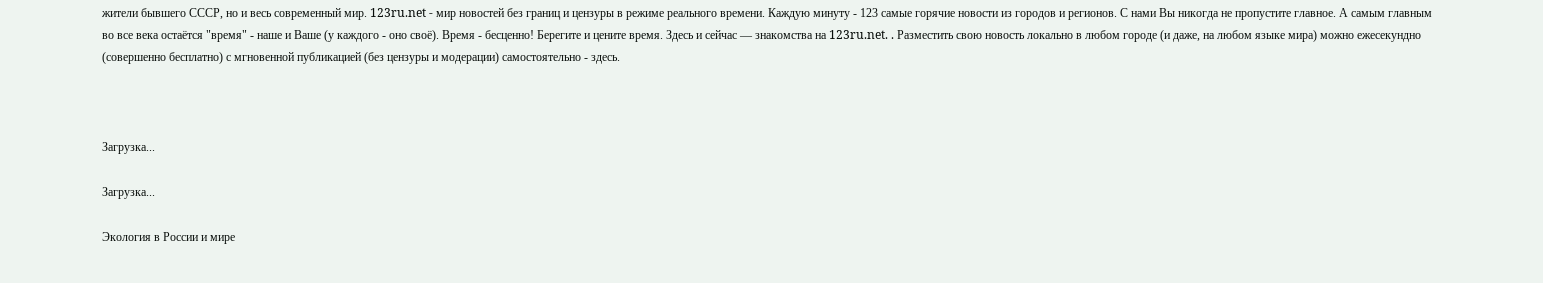жители бывшего СССР, но и весь современный мир. 123ru.net - мир новостей без границ и цензуры в режиме реального времени. Каждую минуту - 123 самые горячие новости из городов и регионов. С нами Вы никогда не пропустите главное. А самым главным во все века остаётся "время" - наше и Ваше (у каждого - оно своё). Время - бесценно! Берегите и цените время. Здесь и сейчас — знакомства на 123ru.net. . Разместить свою новость локально в любом городе (и даже, на любом языке мира) можно ежесекундно (совершенно бесплатно) с мгновенной публикацией (без цензуры и модерации) самостоятельно - здесь.



Загрузка...

Загрузка...

Экология в России и мире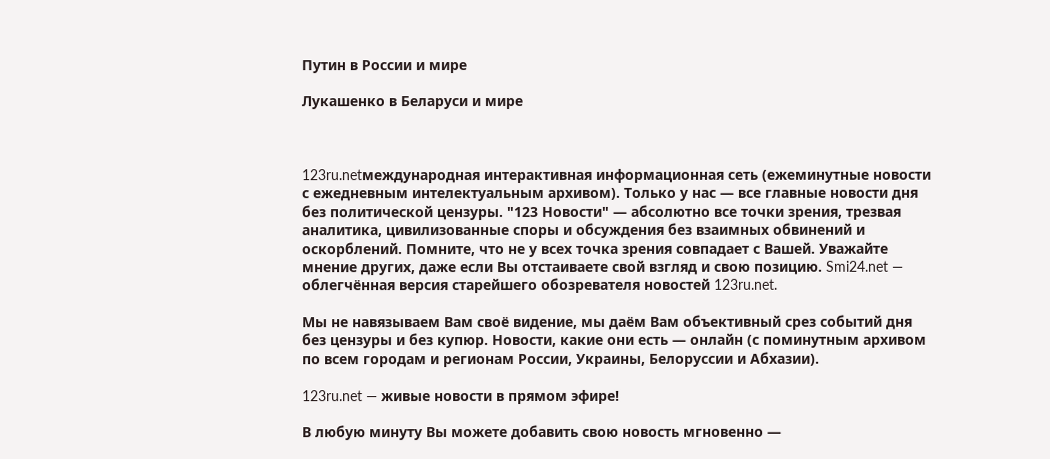Путин в России и мире

Лукашенко в Беларуси и мире



123ru.netмеждународная интерактивная информационная сеть (ежеминутные новости с ежедневным интелектуальным архивом). Только у нас — все главные новости дня без политической цензуры. "123 Новости" — абсолютно все точки зрения, трезвая аналитика, цивилизованные споры и обсуждения без взаимных обвинений и оскорблений. Помните, что не у всех точка зрения совпадает с Вашей. Уважайте мнение других, даже если Вы отстаиваете свой взгляд и свою позицию. Smi24.net — облегчённая версия старейшего обозревателя новостей 123ru.net.

Мы не навязываем Вам своё видение, мы даём Вам объективный срез событий дня без цензуры и без купюр. Новости, какие они есть — онлайн (с поминутным архивом по всем городам и регионам России, Украины, Белоруссии и Абхазии).

123ru.net — живые новости в прямом эфире!

В любую минуту Вы можете добавить свою новость мгновенно —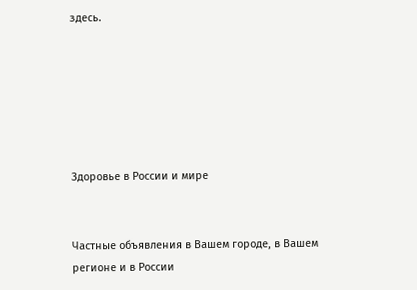здесь.






Здоровье в России и мире


Частные объявления в Вашем городе, в Вашем регионе и в России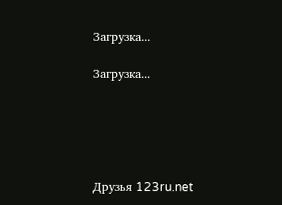Загрузка...

Загрузка...





Друзья 123ru.net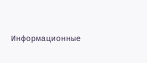Информационные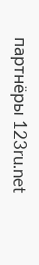партнёры 123ru.net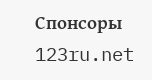Спонсоры 123ru.net